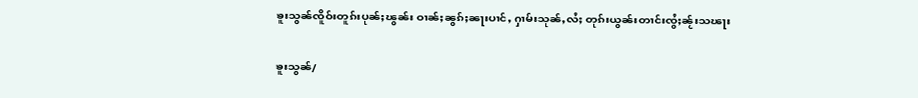ၶူးသွၼ်ၸိူဝ်းတူၵ်းပုၼ်ႈၽွၼ်း ဝၢၼ်ႈၼွၵ်ႈၼႃးပၢင်ႇ ႁၢမ်းသုၼ်ႇလႆႈ တုၵ်းယွၼ်းတၢင်းၸွႆႈၼႂ်းသၽႃး

ၶူးသွၼ်/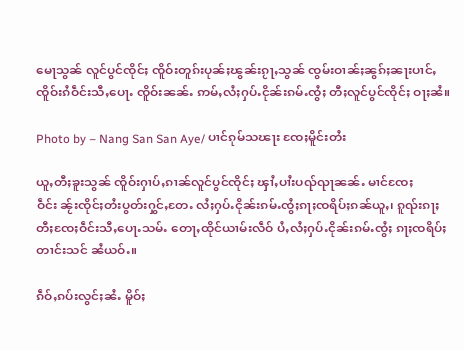မေႃသွၼ် လူင်ပွင်ၸိုင်ႈ ၸိူဝ်းတူၵ်းပုၼ်ႈၽွၼ်းၵႂႃႇသွၼ် ၸွမ်းဝၢၼ်ႈၼွၵ်ႈၼႃးပၢင်ႇ ၸိူဝ်းၵႆဝဵင်းသီႇပေႃႉ ၸိူဝ်းၼၼ်ႉ ဢမ်ႇလႆႈႁပ်ႉငိုၼ်းၵမ်ႉၸွႆႈ တီႈလူင်ပွင်ၸိုင်ႈ ဝႃႈၼႆ။

Photo by – Nang San San Aye/ ပၢင်ၵုမ်သၽႃး ၸႄႈမိူင်းတႆး

ယူႇတီႈၶူးသွၼ် ၸိူဝ်းႁၢပ်ႇၵၢၼ်လူင်ပွင်ၸိုင်ႈ ၾၢႆႇပၢႆးပၺ်ၺႃၼၼ်ႉ မၢင်ၸႄႈဝဵင်း ၼႂ်းၸိုင်ႈတႆးပွတ်းႁွင်ႇတႄႉ လႆႈႁပ်ႉငိုၼ်းၵမ်ႉၸွႆႈၵႃႈၸရိပ်ႈၵၼ်ယူႇ၊ ၵူၺ်းၵႃႈ တီႈၸႄႈဝဵင်းသီႇပေႃႉသမ်ႉ တေႃႇထိုင်ယၢမ်းလဵဝ် ပႆႇလႆႈႁပ်ႉငိုၼ်းၵမ်ႉၸွႆႈ ၵႃႈၸရိပ်ႈတၢင်းသင် ၼႆယဝ်ႉ။

ၵဵဝ်ႇၵပ်းလွင်ႈၼႆႉ မိူဝ်ႈ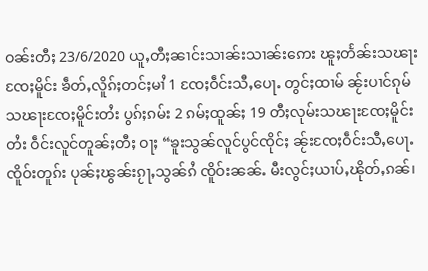ဝၼ်းတီႈ 23/6/2020 ယူႇတီႈၼၢင်းသၢၼ်းသၢၼ်းဢေး ၽူႈတႅၼ်းသၽႃးၸႄႈမိူင်း ၶဵတ်ႇလိူၵ်ႈတင်ႈမၢႆ 1 ၸႄႈဝဵင်းသီႇပေႃႉ တွင်ႈထၢမ် ၼႂ်းပၢင်ၵုမ်သၽႃးၸႄႈမိူင်းတႆး ပွၵ်ႈၵမ်း 2 ၵမ်ႈထူၼ်ႈ 19 တီႈလုမ်းသၽႃးၸႄႈမိူင်းတႆး ဝဵင်းလူင်တူၼ်ႈတီႈ ဝႃႈ “ၶူးသွၼ်လူင်ပွင်ၸိုင်ႈ ၼႂ်းၸႄႈဝဵင်းသီႇပေႃႉ ၸိူဝ်းတူၵ်း ပုၼ်ႈၽွၼ်းၵႂႃႇသွၼ်ၵႆ ၸိူဝ်းၼၼ်ႉ မီးလွင်ႈယၢပ်ႇၽိုတ်ႇၵၼ်၊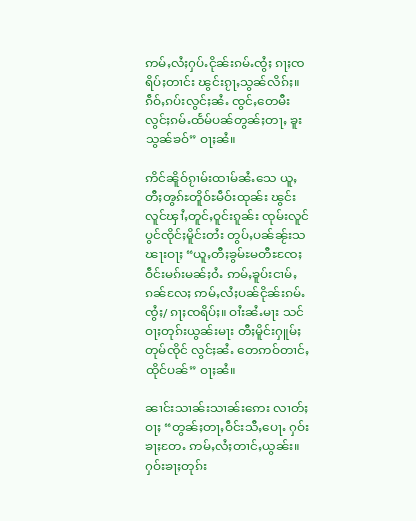ဢမ်ႇလႆႈႁပ်ႉငိုၼ်းၵမ်ႉၸွႆႈ ၵႃႈၸရိပ်ႈတၢင်း ၽွင်းၵႂႃႇသွၼ်လိၵ်ႈ။ ၵဵဝ်ႇၵပ်းလွင်ႈၼႆႉ ၸွင်ႇတေမီး လွင်ႈၵမ်ႉထႅမ်ပၼ်တွၼ်ႈတႃႇ ၶူးသွၼ်ၶဝ်” ဝႃႈၼႆ။

ဢိင်ၼိူဝ်ၵႂၢမ်းထၢမ်ၼႆႉသေ ယူႇတီႈၻွၵ်ႊတိူဝ်ႊမဵဝ်းထုၼ်း ၽွင်းလူင်ၾၢႆႇတူင်ႇဝူင်းၵူၼ်း ၸုမ်းလူင်ပွင်ၸိုင်ႈမိူင်းတႆး တွပ်ႇပၼ်ၼႂ်းသၽႃးဝႃႈ “ယူႇတီႈၶွမ်ႊမတီႊၸႄႈဝဵင်းမၵ်းမၼ်ႈဝႆႉ ဢမ်ႇၶူပ်းငၢမ်ႇၵၼ်လႄႈ ဢမ်ႇလႆႈပၼ်ငိုၼ်းၵမ်ႉၸွႆႈ/ ၵႃႈၸရိပ်ႈ။ ဝၢႆးၼႆႉမႃး သင်ဝႃႈတုၵ်းယွၼ်းမႃး တီႈမိူင်းႁူမ်ႈတုမ်ၸိုင် လွင်ႈၼႆႉ တေဢဝ်တၢင်ႇထိုင်ပၼ်” ဝႃႈၼႆ။

ၼၢင်းသၢၼ်းသၢၼ်းဢေး လၢတ်ႈဝႃႈ “တွၼ်ႈတႃႇဝဵင်းသီႇပေႃႉ ႁဝ်းၶႃႈတႄႉ ဢမ်ႇလႆႈတၢင်ႇယွၼ်း။ ႁဝ်းၶႃႈတုၵ်း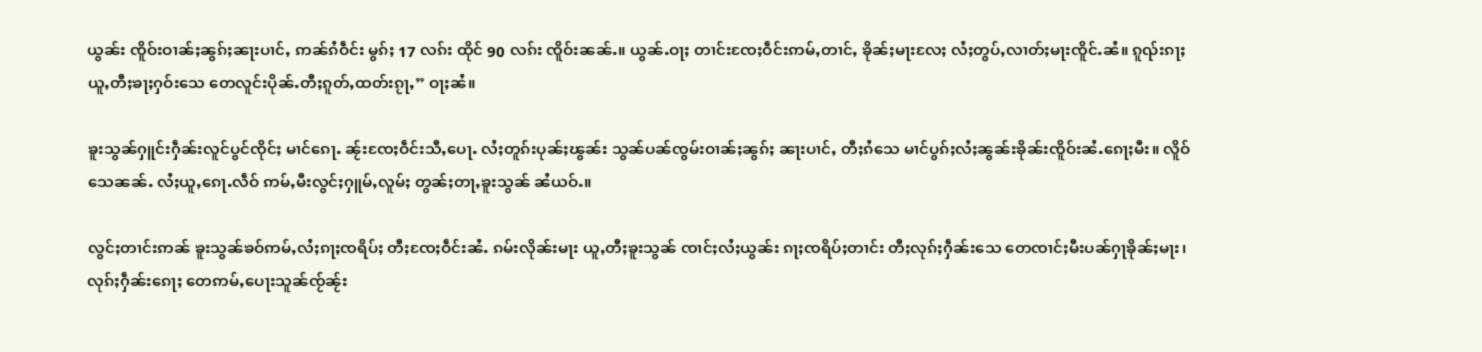ယွၼ်း ၸိူဝ်းဝၢၼ်ႈၼွၵ်ႈၼႃးပၢင်ႇ ဢၼ်ၵႆဝဵင်း မွၵ်ႈ 17 လၵ်း ထိုင် 90 လၵ်း ၸိူဝ်းၼၼ်ႉ။ ယွၼ်ႉဝႃႈ တၢင်းၸႄႈဝဵင်းဢမ်ႇတၢင်ႇ ၶိုၼ်ႈမႃးလႄႈ လႆႈတွပ်ႇလၢတ်ႈမႃးၸိူင်ႉၼႆ။ ၵူၺ်းၵႃႈ ယူႇတီႈၶႃႈႁဝ်းသေ တေလူင်းပိုၼ်ႉတီႈၵူတ်ႇထတ်းၵႂႃႇ” ဝႃႈၼႆ။

ၶူးသွၼ်ႁူင်းႁဵၼ်းလူင်ပွင်ၸိုင်ႈ မၢင်ၵေႃႉ ၼႂ်းၸႄႈဝဵင်းသီႇပေႃႉ လႆႈတူၵ်းပုၼ်ႈၽွၼ်း သွၼ်ပၼ်ၸွမ်းဝၢၼ်ႈၼွၵ်ႈ ၼႃးပၢင်ႇ တီႈၵႆသေ မၢင်ပွၵ်ႈလႆႈၼွၼ်းၶိုၼ်းၸိူဝ်းၼႆႉၵေႃႈမီး။ လိူဝ်သေၼၼ်ႉ လႆႈယူႇၵေႃႉလဵဝ် ဢမ်ႇမီးလွင်ႈႁူမ်ႇလူမ်ႈ တွၼ်ႈတႃႇၶူးသွၼ် ၼႆယဝ်ႉ။

လွင်ႈတၢင်းဢၼ် ၶူးသွၼ်ၶဝ်ဢမ်ႇလႆႈၵႃႈၸရိပ်ႈ တီႈၸႄႈဝဵင်းၼႆႉ ၵမ်းလိုၼ်းမႃး ယူႇတီႈၶူးသွၼ် ၸၢင်ႈလႆႈယွၼ်း ၵႃႈၸရိပ်ႈတၢင်း တီႈလုၵ်ႈႁဵၼ်းသေ တေၸၢင်ႈမီးပၼ်ႁႃၶိုၼ်ႈမႃး၊ လုၵ်ႈႁဵၼ်းၵေႃႈ တေဢမ်ႇပေႃးသူၼ်ၸႂ်ၼႂ်း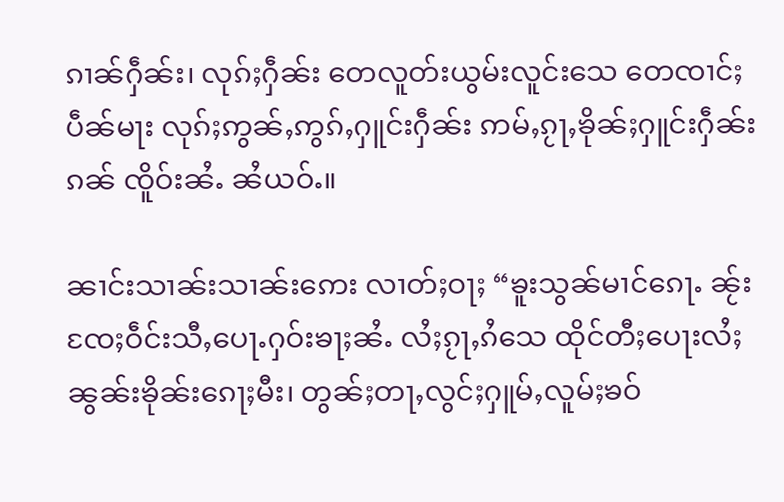ၵၢၼ်ႁဵၼ်း၊ လုၵ်ႈႁဵၼ်း တေလူတ်းယွမ်းလူင်းသေ တေၸၢင်ႈပဵၼ်မႃး လုၵ်ႈဢွၼ်ႇဢွၵ်ႇႁူင်းႁဵၼ်း ဢမ်ႇၵႂႃႇၶိုၼ်ႈႁူင်းႁဵၼ်းၵၼ် ၸိူဝ်းၼႆႉ ၼႆယဝ်ႉ။

ၼၢင်းသၢၼ်းသၢၼ်းဢေး လၢတ်ႈဝႃႈ “ၶူးသွၼ်မၢင်ၵေႃႉ ၼႂ်းၸႄႈဝဵင်းသီႇပေႃႉႁဝ်းၶႃႈၼႆႉ လႆႈၵႂႃႇၵႆသေ ထိုင်တီႈပေႃးလႆႈၼွၼ်းၶိုၼ်းၵေႃႈမီး၊ တွၼ်ႈတႃႇလွင်ႈႁူမ်ႇလူမ်ႈၶဝ်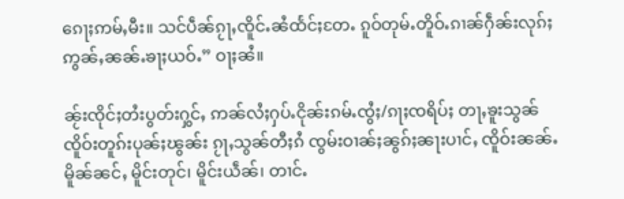ၵေႃႈဢမ်ႇမီး။ သင်ပဵၼ်ၵႂႃႇၸိူင်ႉၼႆထႅင်ႈတႄႉ ၵူဝ်တုမ်ႉတိူဝ်ႉၵၢၼ်ႁဵၼ်းလုၵ်ႈဢွၼ်ႇၼၼ်ႉၶႃႈယဝ်ႉ” ဝႃႈၼႆ။

ၼႂ်းၸိုင်ႈတႆးပွတ်းႁွင်ႇ ဢၼ်လႆႈႁပ်ႉငိုၼ်းၵမ်ႉၸွႆႈ/ၵႃႈၸရိပ်ႈ တႃႇၶူးသွၼ် ၸိူဝ်းတူၵ်းပုၼ်ႈၽွၼ်း ၵႂႃႇသွၼ်တီႈၵႆ ၸွမ်းဝၢၼ်ႈၼွၵ်ႈၼႃးပၢင်ႇ ၸိူဝ်းၼၼ်ႉ မိူၼ်ၼင်ႇ မိူင်းတုင်၊ မိူင်းယဵၼ်၊ တၢင်ႉ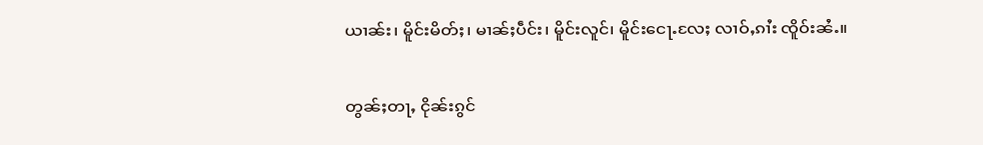ယၢၼ်း၊ မိူင်းမိတ်ႈ၊ မၢၼ်ႈပဵင်း၊ မိူင်းလူင်၊ မိူင်းငေႃႉလႄႈ လၢဝ်ႇၵၢႆး ၸိူဝ်းၼႆႉ။

တွၼ်ႈတႃႇ ငိုၼ်းၵွင်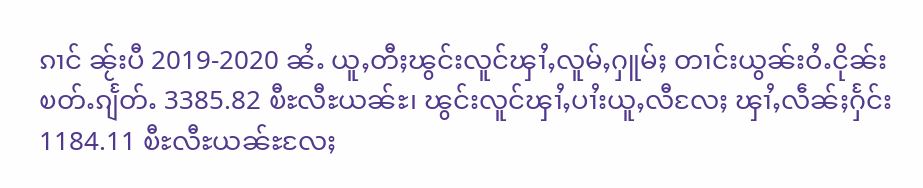ၵၢင် ၼႂ်းပီ 2019-2020 ၼႆႉ ယူႇတီႈၽွင်းလူင်ၾၢႆႇလူမ်ႇႁူမ်ႈ တၢင်းယွၼ်းဝႆႉငိုၼ်းၿတ်ႉၵျႅတ်ႉ 3385.82 ၿီႊလီႊယၼ်ႊ၊ ၽွင်းလူင်ၾၢႆႇပၢႆးယူႇလီလႄႈ ၾၢႆႇလဵၼ်ႈႁႅင်း 1184.11 ၿီႊလီႊယၼ်ႊလႄႈ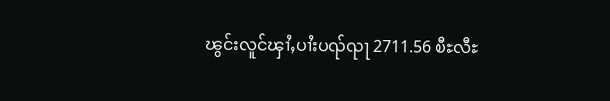ၽွင်းလူင်ၾၢႆႇပၢႆးပၺ်ၺႃ 2711.56 ၿီႊလီႊ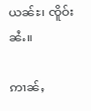ယၼ်ႊ၊ ၸိူဝ်းၼႆႉ။

ဢၢၼ်ႇ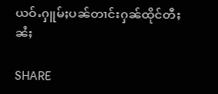ယဝ်ႉႁူမ်ႈပၼ်တၢင်းႁၼ်ထိုင်တီႈၼႆႈ

SHARE